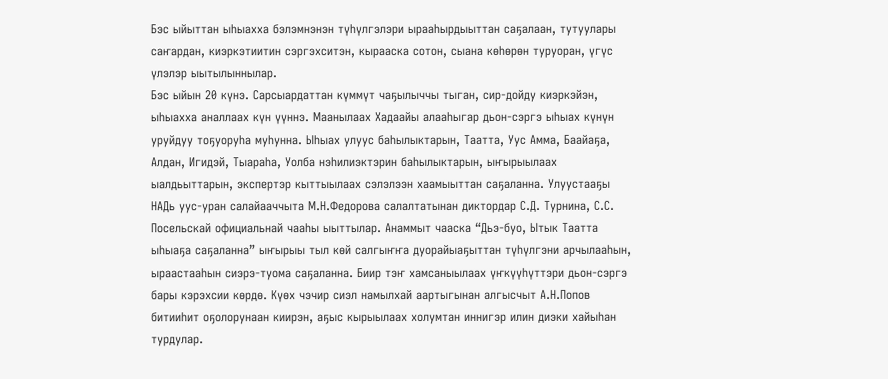Бэс ыйыттан ыһыахха бэлэмнэнэн түһүлгэлэри ырааһырдыыттан саҕалаан, тутуулары саҥардан, киэркэтиитин сэргэхситэн, кырааска сотон, сыана көһөрөн туруоран, үгүс үлэлэр ыытылыннылар.
Бэс ыйын 20 күнэ. Сарсыардаттан күммүт чаҕылыччы тыган, сир-дойду киэркэйэн, ыһыахха аналлаах күн үүннэ. Маанылаах Хадаайы алааһыгар дьон-сэргэ ыһыах күнүн уруйдуу тоҕуоруһа муһунна. Ыһыах улуус баһылыктарын, Таатта, Уус Амма, Баайаҕа, Алдан, Игидэй, Тыараһа, Уолба нэһилиэктэрин баһылыктарын, ыҥырыылаах ыалдьыттарын, экспертэр кыттыылаах сэлэлээн хаамыыттан саҕаланна. Улуустааҕы НАДь уус-уран салайааччыта М.Н.Федорова салалтатынан диктордар С.Д. Турнина, С.С. Посельскай официальнай чааһы ыыттылар. Анаммыт чааска “Дьэ-буо, Ытык Таатта ыһыаҕа саҕаланна” ыҥырыы тыл көй салгыҥҥа дуорайыаҕыттан түһүлгэни арчылааһын, ыраастааһын сиэрэ-туома саҕаланна. Биир тэҥ хамсаныылаах үҥкүүһүттэри дьон-сэргэ бары кэрэхсии көрдө. Күөх чэчир сиэл намылхай аартыгынан алгысчыт А.Н.Попов битииһит оҕолорунаан киирэн, аҕыс кырыылаах холумтан иннигэр илин диэки хайыһан турдулар.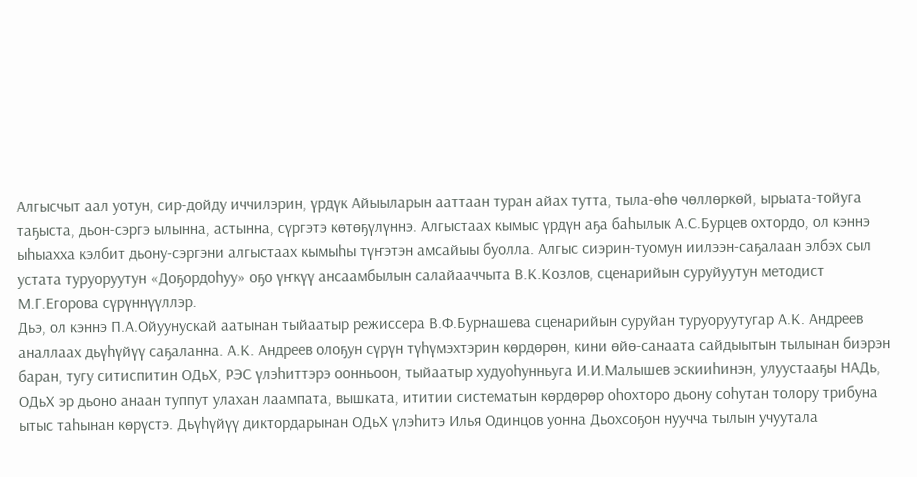Алгысчыт аал уотун, сир-дойду иччилэрин, үрдүк Айыыларын ааттаан туран айах тутта, тыла-өһө чөллөркөй, ырыата-тойуга таҕыста, дьон-сэргэ ылынна, астынна, сүргэтэ көтөҕүлүннэ. Алгыстаах кымыс үрдүн аҕа баһылык А.С.Бурцев охтордо, ол кэннэ ыһыахха кэлбит дьону-сэргэни алгыстаах кымыһы түҥэтэн амсайыы буолла. Алгыс сиэрин-туомун иилээн-саҕалаан элбэх сыл устата туруоруутун «Доҕордоһуу» оҕо үҥкүү ансаамбылын салайааччыта В.К.Козлов, сценарийын суруйуутун методист М.Г.Егорова сүрүннүүллэр.
Дьэ, ол кэннэ П.А.Ойуунускай аатынан тыйаатыр режиссера В.Ф.Бурнашева сценарийын суруйан туруоруутугар А.К. Андреев аналлаах дьүһүйүү саҕаланна. А.К. Андреев олоҕун сүрүн түһүмэхтэрин көрдөрөн, кини өйө-санаата сайдыытын тылынан биэрэн баран, тугу ситиспитин ОДьХ, РЭС үлэһиттэрэ оонньоон, тыйаатыр худуоһунньуга И.И.Малышев эскииһинэн, улуустааҕы НАДь, ОДьХ эр дьоно анаан туппут улахан лаампата, вышката, ититии систематын көрдөрөр оһохторо дьону соһутан толору трибуна ытыс таһынан көрүстэ. Дьүһүйүү диктордарынан ОДьХ үлэһитэ Илья Одинцов уонна Дьохсоҕон нуучча тылын учуутала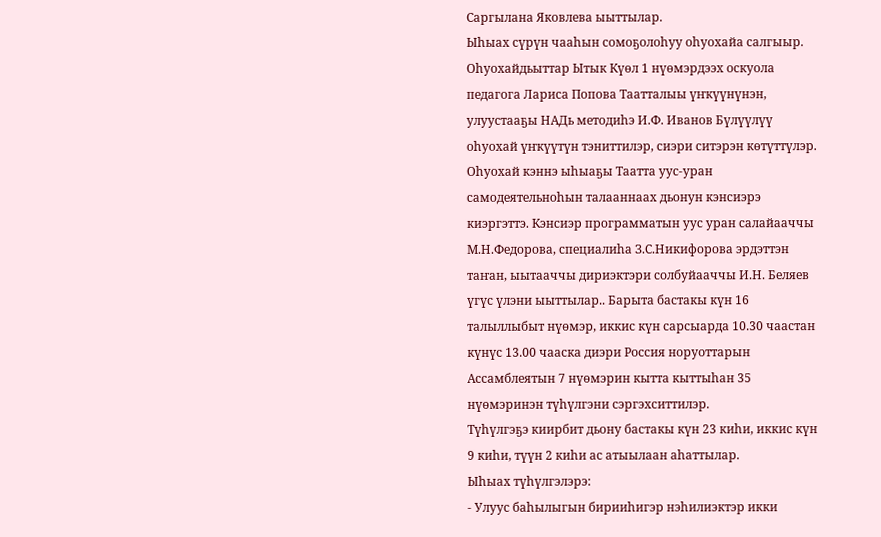Саргылана Яковлева ыыттылар.
Ыһыах сүрүн чааһын сомоҕолоһуу оһуохайа салгыыр. Оһуохайдьыттар Ытык Күөл 1 нүөмэрдээх оскуола педагога Лариса Попова Таатталыы үҥкүүнүнэн, улуустааҕы НАДь методиһэ И.Ф. Иванов Бүлүүлүү оһуохай үҥкүүтүн тэниттилэр, сиэри ситэрэн көтүттүлэр.
Оһуохай кэннэ ыһыаҕы Таатта уус-уран самодеятельноһын талааннаах дьонун кэнсиэрэ киэргэттэ. Кэнсиэр программатын уус уран салайааччы М.Н.Федорова, специалиһа З.С.Никифорова эрдэттэн таҥан, ыытааччы дириэктэри солбуйааччы И.Н. Беляев үгүс үлэни ыыттылар.. Барыта бастакы күн 16 талыллыбыт нүөмэр, иккис күн сарсыарда 10.30 чаастан күнүс 13.00 чааска диэри Россия норуоттарын Ассамблеятын 7 нүөмэрин кытта кыттыһан 35 нүөмэринэн түһүлгэни сэргэхситтилэр.
Түһүлгэҕэ киирбит дьону бастакы күн 23 киһи, иккис күн 9 киһи, түүн 2 киһи ас атыылаан аһаттылар.
Ыһыах түһүлгэлэрэ:
- Улуус баһылыгын бирииһигэр нэһилиэктэр икки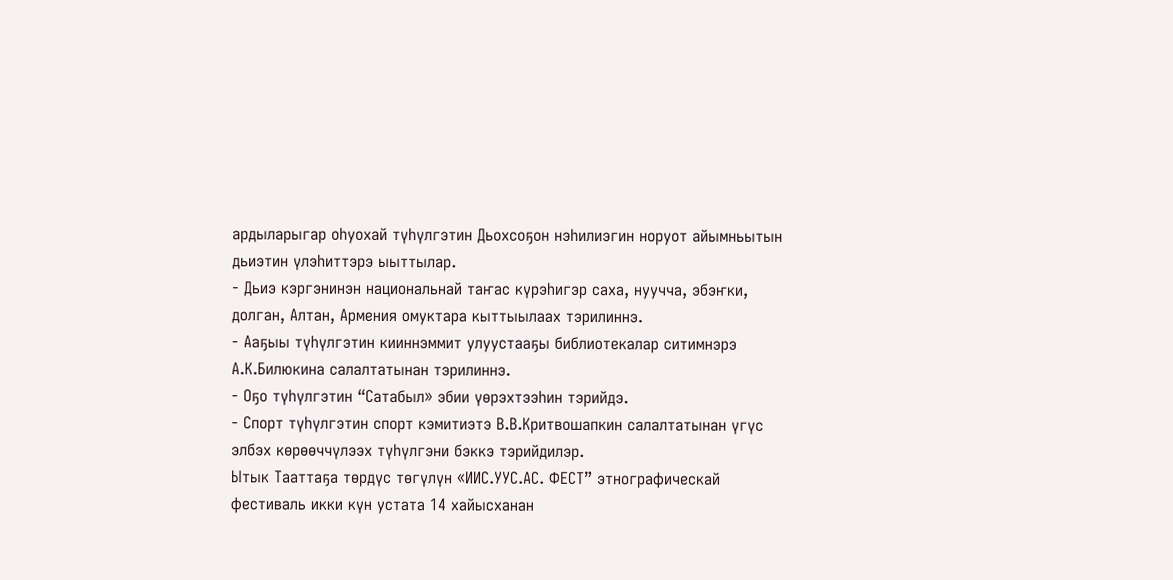ардыларыгар оһуохай түһүлгэтин Дьохсоҕон нэһилиэгин норуот айымньытын дьиэтин үлэһиттэрэ ыыттылар.
- Дьиэ кэргэнинэн национальнай таҥас күрэһигэр саха, нуучча, эбэҥки, долган, Алтан, Армения омуктара кыттыылаах тэрилиннэ.
- Ааҕыы түһүлгэтин кииннэммит улуустааҕы библиотекалар ситимнэрэ А.К.Билюкина салалтатынан тэрилиннэ.
- Оҕо түһүлгэтин “Сатабыл» эбии үөрэхтээһин тэрийдэ.
- Спорт түһүлгэтин спорт кэмитиэтэ В.В.Критвошапкин салалтатынан үгүс элбэх көрөөччүлээх түһүлгэни бэккэ тэрийдилэр.
Ытык Тааттаҕа төрдүс төгүлүн «ИИС.УУС.АС. ФЕСТ” этнографическай фестиваль икки күн устата 14 хайысханан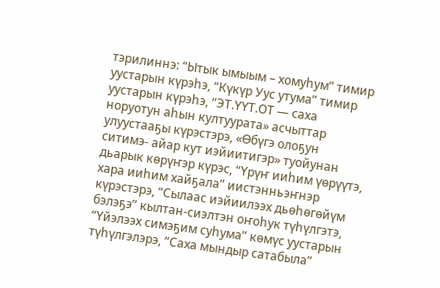тэрилиннэ: “Ытык ымыым – хомуһум” тимир уустарын күрэһэ, “Күкүр Уус утума” тимир уустарын күрэһэ, “ЭТ.ҮҮТ.ОТ — саха норуотун аһын култуурата» асчыттар улуустааҕы күрэстэрэ, «Өбүгэ олоҕун ситимэ- айар кут иэйиитигэр» туойунан дьарык көрүҥэр күрэс, “Үрүҥ ииһим үөрүүтэ, хара ииһим хайҕала” иистэнньэҥнэр күрэстэрэ, “Сылаас иэйиилээх дьөһөгөйүм бэлэҕэ” кылтан-сиэлтэн оҥоһук түһүлгэтэ, “Үйэлээх симэҕим суһума” көмүс уустарын түһүлгэлэрэ, “Саха мындыр сатабыла”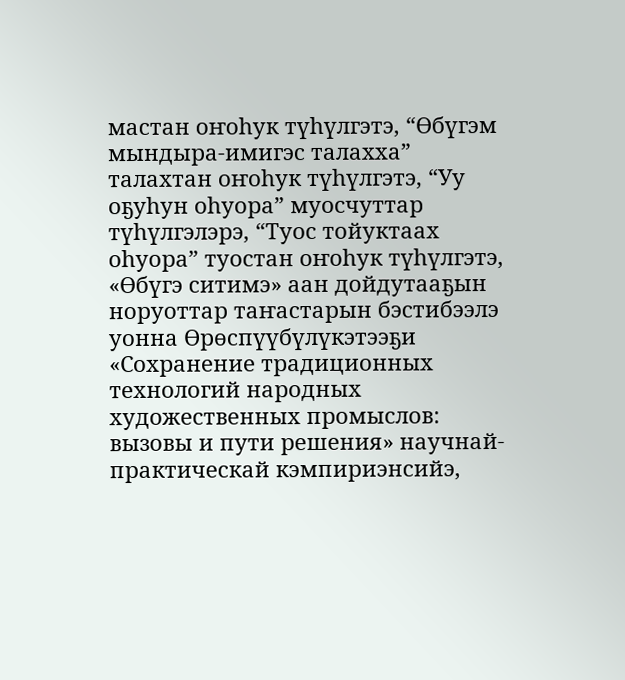мастан оҥоһук түһүлгэтэ, “Өбүгэм мындыра-имигэс талахха” талахтан оҥоһук түһүлгэтэ, “Уу оҕуһун оһуора” муосчуттар түһүлгэлэрэ, “Туос тойуктаах оһуора” туостан оҥоһук түһүлгэтэ, «Өбүгэ ситимэ» аан дойдутааҕын норуоттар таҥастарын бэстибээлэ уонна Өрөспүүбүлүкэтээҕи «Сохранение традиционных технологий народных художественных промыслов: вызовы и пути решения» научнай-практическай кэмпириэнсийэ,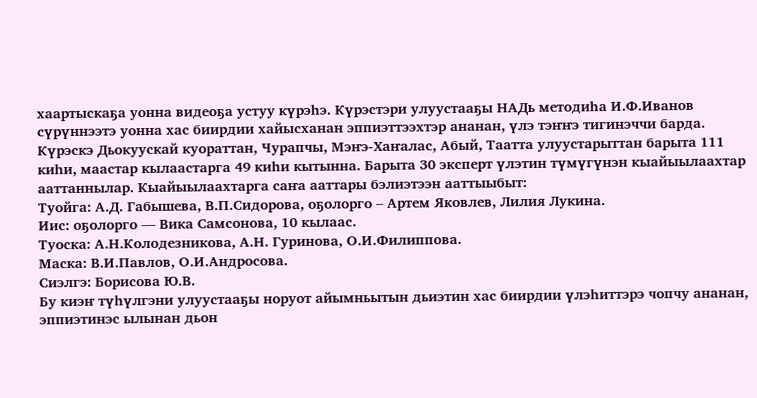хаартыскаҕа уонна видеоҕа устуу күрэһэ. Күрэстэри улуустааҕы НАДь методиһа И.Ф.Иванов сүрүннээтэ уонна хас биирдии хайысханан эппиэттээхтэр ананан, үлэ тэҥҥэ тигинэччи барда.
Күрэскэ Дьокуускай куораттан, Чурапчы, Мэҥэ-Хаҥалас, Абый, Таатта улуустарыттан барыта 111 киһи, маастар кылаастарга 49 киһи кытынна. Барыта 30 эксперт үлэтин түмүгүнэн кыайыылаахтар ааттаннылар. Кыайыылаахтарга саҥа ааттары бэлиэтээн ааттыыбыт:
Туойга: А.Д. Габышева, В.П.Сидорова, оҕолорго – Артем Яковлев, Лилия Лукина.
Иис: оҕолорго — Вика Самсонова, 10 кылаас.
Туоска: А.Н.Колодезникова, А.Н. Гуринова, О.И.Филиппова.
Маска: В.И.Павлов, О.И.Андросова.
Сиэлгэ: Борисова Ю.В.
Бу киэҥ түһүлгэни улуустааҕы норуот айымньытын дьиэтин хас биирдии үлэһиттэрэ чопчу ананан, эппиэтинэс ылынан дьон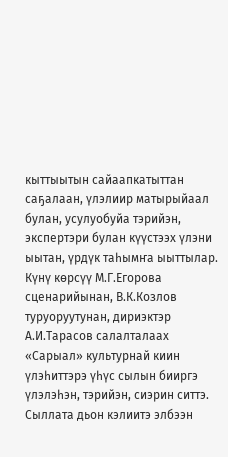кыттыытын сайаапкатыттан саҕалаан, үлэлиир матырыйаал булан, усулуобуйа тэрийэн, экспертэри булан күүстээх үлэни ыытан, үрдүк таһымҥа ыыттылар.
Күнү көрсүү М.Г.Егорова сценарийынан, В.К.Козлов туруоруутунан, дириэктэр А.И.Тарасов салалталаах «Сарыал» культурнай киин үлэһиттэрэ үһүс сылын бииргэ үлэлэһэн, тэрийэн, сиэрин ситтэ. Сыллата дьон кэлиитэ элбээн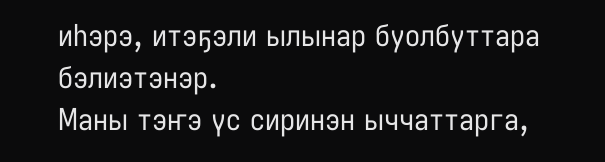иһэрэ, итэҕэли ылынар буолбуттара бэлиэтэнэр.
Маны тэҥэ үс сиринэн ыччаттарга,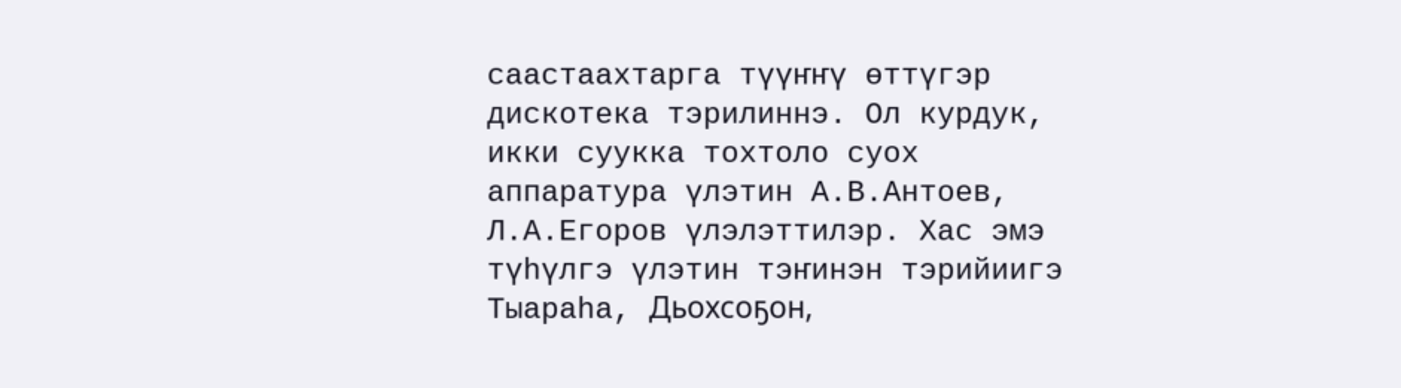саастаахтарга түүҥҥү өттүгэр дискотека тэрилиннэ. Ол курдук, икки суукка тохтоло суох аппаратура үлэтин А.В.Антоев, Л.А.Егоров үлэлэттилэр. Хас эмэ түһүлгэ үлэтин тэҥинэн тэрийиигэ Тыараһа, Дьохсоҕон,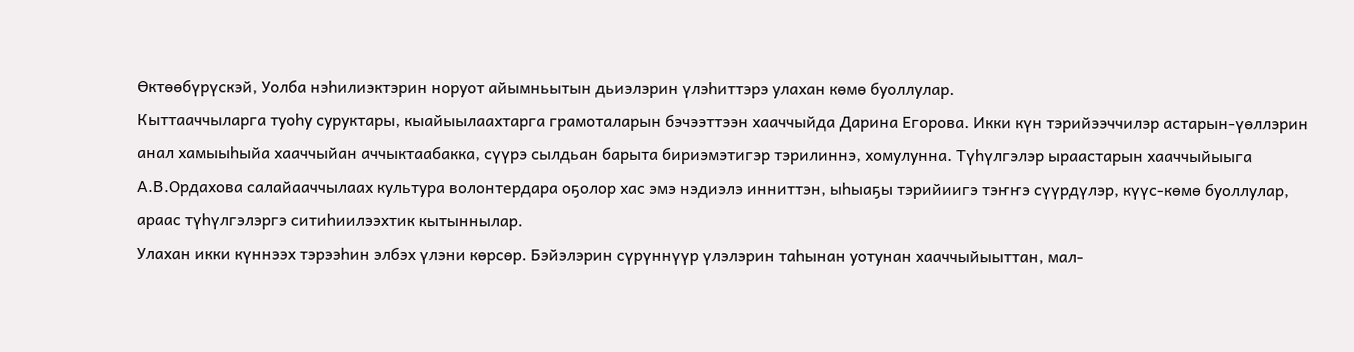Өктөөбүрүскэй, Уолба нэһилиэктэрин норуот айымньытын дьиэлэрин үлэһиттэрэ улахан көмө буоллулар.
Кыттааччыларга туоһу суруктары, кыайыылаахтарга грамоталарын бэчээттээн хааччыйда Дарина Егорова. Икки күн тэрийээччилэр астарын-үөллэрин анал хамыыһыйа хааччыйан аччыктаабакка, сүүрэ сылдьан барыта бириэмэтигэр тэрилиннэ, хомулунна. Түһүлгэлэр ыраастарын хааччыйыыга А.В.Ордахова салайааччылаах культура волонтердара оҕолор хас эмэ нэдиэлэ инниттэн, ыһыаҕы тэрийиигэ тэҥҥэ сүүрдүлэр, күүс-көмө буоллулар, араас түһүлгэлэргэ ситиһиилээхтик кытыннылар.
Улахан икки күннээх тэрээһин элбэх үлэни көрсөр. Бэйэлэрин сүрүннүүр үлэлэрин таһынан уотунан хааччыйыыттан, мал-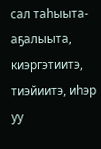сал таһыыта-аҕалыыта, киэргэтиитэ, тиэйиитэ, иһэр уу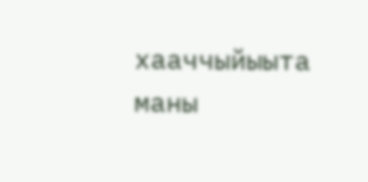хааччыйыыта маны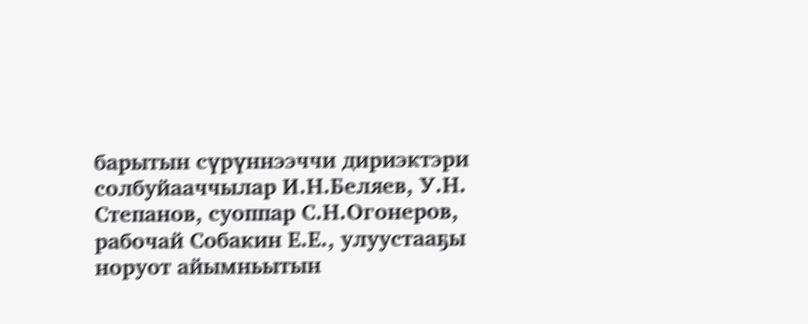барытын сүрүннээччи дириэктэри солбуйааччылар И.Н.Беляев, У.Н. Степанов, суоппар С.Н.Огонеров, рабочай Собакин Е.Е., улуустааҕы норуот айымньытын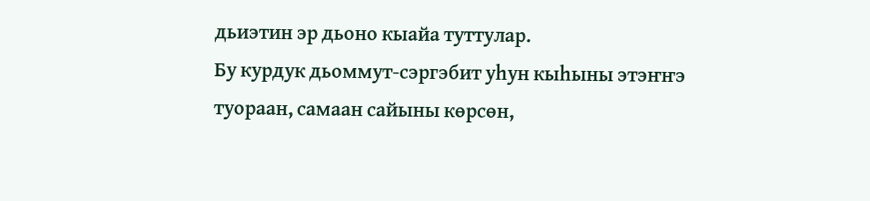дьиэтин эр дьоно кыайа туттулар.
Бу курдук дьоммут-сэргэбит уһун кыһыны этэҥҥэ туораан, самаан сайыны көрсөн,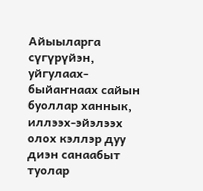Айыыларга сүгүрүйэн, уйгулаах-быйаҥнаах сайын буоллар ханнык, иллээх-эйэлээх олох кэллэр дуу диэн санаабыт туолар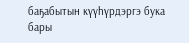баҕабытын күүһүрдэргэ бука бары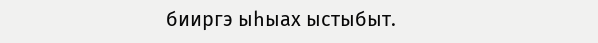бииргэ ыһыах ыстыбыт.